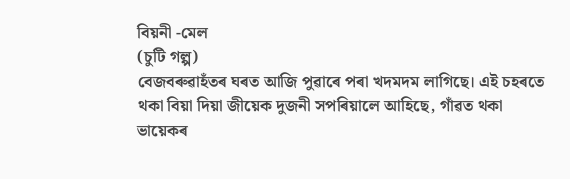বিয়নী -মেল
(চুটি গল্প)
বেজবৰুৱাহঁতৰ ঘৰত আজি পুৱাৰে পৰা খদমদম লাগিছে। এই চহৰতে থকা বিয়া দিয়া জীয়েক দুজনী সপৰিয়ালে আহিছে, গাঁৱত থকা ভায়েকৰ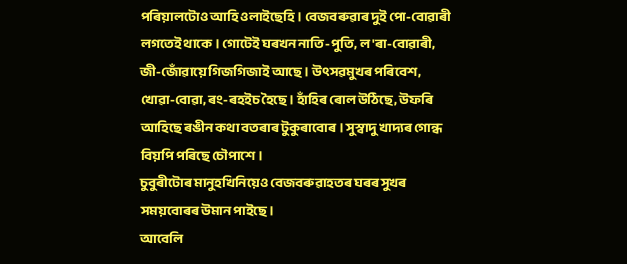পৰিয়ালটোও আহি ওলাইছেহি। বেজবৰুৱাৰ দুই পো-বোৱাৰী লগতেই থাকে। গোটেই ঘৰখন নাতি-পুতি, ল'ৰা-বোৱাৰী, জী-জোঁৱায়ে গিজগিজাই আছে। উৎসৱমুখৰ পৰিবেশ, খোৱা-বোৱা, ৰং-ৰহইচ হৈছে। হাঁহিৰ ৰোল উঠিছে, উফৰি আহিছে ৰঙীন কথা বতৰাৰ টুকুৰাবোৰ। সুস্বাদু খাদ্যৰ গোন্ধ বিয়পি পৰিছে চৌপাশে।
চুবুৰীটোৰ মানুহখিনিয়েও বেজবৰুৱাহতৰ ঘৰৰ সুখৰ সময়বোৰৰ উমান পাইছে।
আবেলি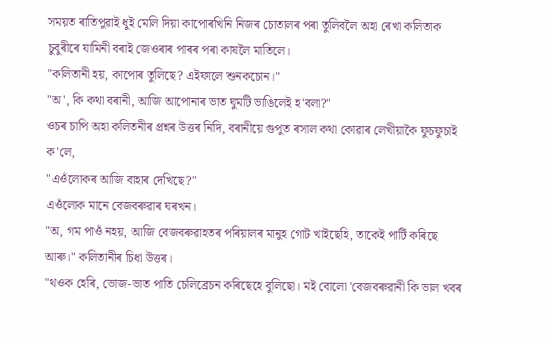সময়ত ৰাতিপুৱাই ধুই মেলি দিয়া কাপোৰখিনি নিজৰ চোতালৰ পৰা তুলিবলৈ অহা ৰেখা কলিতাক চুবুৰীৰে যামিনী বৰাই জেওৰাৰ পাৰৰ পৰা কাষলৈ মাতিলে।
"কলিতানী হয়, কাপোৰ তুলিছে? এইফালে শুনকচোন।"
"অ', কি কথা বৰানী, আজি আপোনাৰ ভাত ঘুমটি ভাঙিলেই হ'বলা?"
ওচৰ চাপি অহা কলিতনীৰ প্ৰশ্নৰ উত্তৰ নিদি, বৰানীয়ে গুপুত ৰসাল কথা কোৱাৰ লেখীয়াকৈ ফুচফুচাই ক'লে,
"এওঁলোকৰ আজি বাহাৰ দেখিছে?"
এওঁলোক মানে বেজবৰুৱাৰ ঘৰখন।
"অ, গম পাওঁ নহয়, আজি বেজবৰুৱাহতৰ পৰিয়ালৰ মানুহ গোট খাইছেহি, তাকেই পাৰ্টি কৰিছে আৰু।" কলিতানীৰ চিধা উত্তৰ।
"থওক হেৰি, ভোজ-ভাত পাতি চেলিব্ৰেচন কৰিছেহে বুলিছো। মই বোলো 'বেজবৰুৱানী কি ভাল খবৰ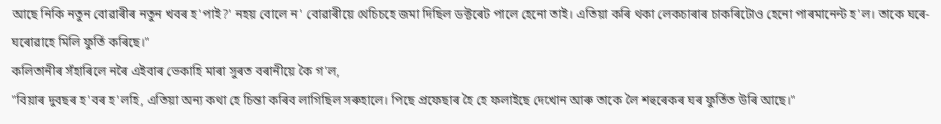আছে নিকি নতুন বোৱাৰীৰ নতুন খবৰ হ'পাই?' নহয় বোলে ন' বোৱাৰীয়ে থেচিচহে জমা দিছিল ডক্টৰেট পালে হেনো তাই। এতিয়া কৰি থকা লেকচাৰাৰ চাকৰিটোও হেনো পাৰমানেন্ট হ'ল। তাকে ঘৰে-ঘৰোৱাহে মিলি ফুৰ্তি কৰিছে।"
কলিতানীৰ সঁহাৰিলে নৰৈ এইবাৰ ভেকাহি মাৰা সুৰত বৰানীয়ে কৈ গ'ল,
"বিয়াৰ দুবছৰ হ'বৰ হ'লহি, এতিয়া অন্য কথা হে চিন্তা কৰিব লাগিছিল সৰুহালে। পিছে প্ৰফেছাৰ হৈ হে ফলাইছে দেখোন আৰু তাকে লৈ শহুৰেকৰ ঘৰ ফুৰ্তিত উৰি আছে।"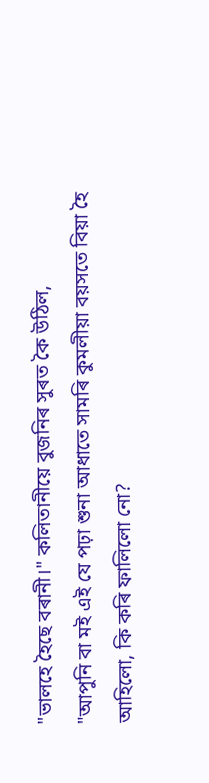"ভালহে হৈছে বৰানী।" কলিতানীয়ে বুজনিৰ সুৰত কৈ উঠিল,
"আপুনি বা মই এই যে পঢ়া শুনা আধাতে সামৰি কুমলীয়া বয়সতে বিয়া হৈ আহিলো, কি কৰি ফালিলো নো?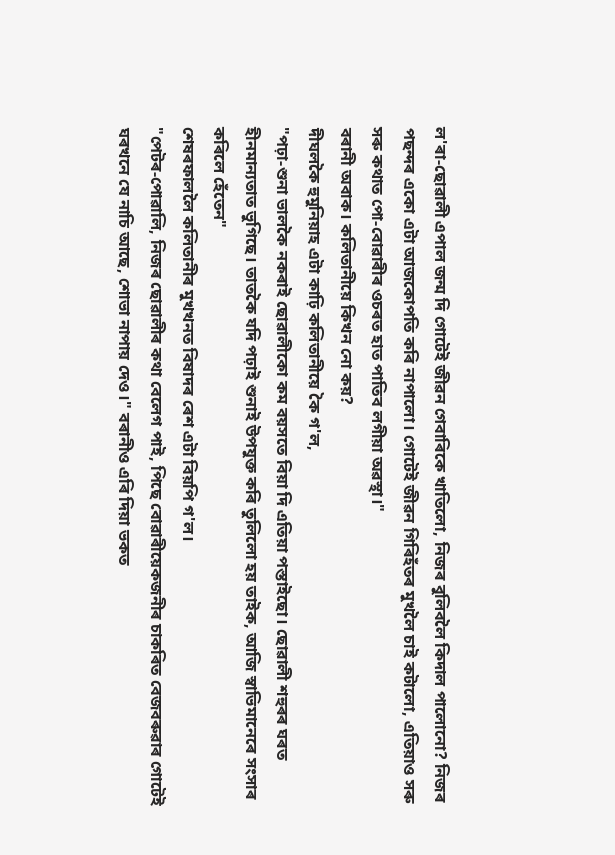ল'ৰা-ছোৱালী এপাল জন্ম দি গোটেই জীৱন গেবাৰিকে খাতিলো, নিজৰ বুলিবলৈ কিদাল পালোনো? নিজৰ পছন্দৰ একো এটা আজকোপতি কৰি নাপালো। গোটেই জীৱন গিৰিহঁতৰ মুখলৈ চাই কটালো, এতিয়াও সৰু সৰু কথাত পো-বোৱাৰীৰ ওচৰত হাত পাতিব লগীয়া অৱস্থা।"
বৰানী অবাক। কলিতানীয়ে কিখন নো কয়?
দীঘলকৈ হুমুনিয়াহ এটা কাঢ়ি কলিতানীয়ে কৈ গ'ল,
"পঢ়া-শুনা ভালকৈ নকৰাই ছোৱালীকো কম বয়সতে বিয়া দি এতিয়া পস্তাইছো। ছোৱালী শহুৰৰ ঘৰত হীনমান্যতাত ভুগিছে। তাতকৈ যদি পঢ়াই শুনাই উপযুক্ত কৰি তুলিলো হয় তাইক, আজি স্বাভিমানেৰে সংসাৰ কৰিলে হেঁতেন"
শেষৰফাললৈ কলিতানীৰ মুখখনত বিষাদৰ ৰেশ এটা বিয়পি গ'ল।
"পেটৰ-পোৱালি, নিজৰ ছোৱালীৰ কথা বেলেগ পাই, পিছে বোৱাৰীয়েকজনীৰ চাকৰিত বেজবৰুৱাৰ গোটেই ঘৰখনে যে নাচি আছে, শোভা নাপায় দেও।" বৰানীও এৰি দিয়া ভকত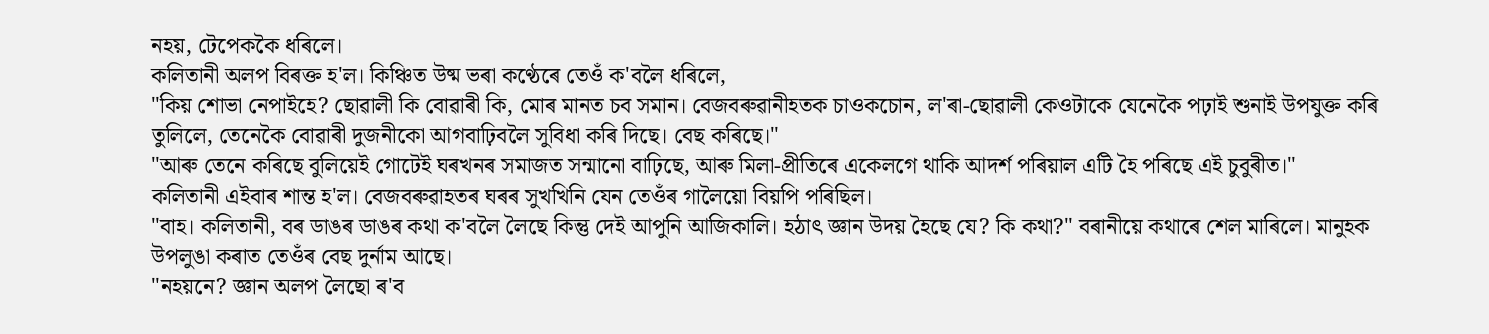নহয়, টেপেককৈ ধৰিলে।
কলিতানী অলপ বিৰক্ত হ'ল। কিঞ্চিত উষ্ম ভৰা কণ্ঠেৰে তেওঁ ক'বলৈ ধৰিলে,
"কিয় শোভা নেপাইহে? ছোৱালী কি বোৱাৰী কি, মোৰ মানত চব সমান। বেজবৰুৱানীহতক চাওকচোন, ল'ৰা-ছোৱালী কেওটাকে যেনেকৈ পঢ়াই শুনাই উপযুক্ত কৰি তুলিলে, তেনেকৈ বোৱাৰী দুজনীকো আগবাঢ়িবলৈ সুবিধা কৰি দিছে। বেছ কৰিছে।"
"আৰু তেনে কৰিছে বুলিয়েই গোটেই ঘৰখনৰ সমাজত সন্মানো বাঢ়িছে, আৰু মিলা-প্ৰীতিৰে একেলগে থাকি আদৰ্শ পৰিয়াল এটি হৈ পৰিছে এই চুবুৰীত।"
কলিতানী এইবাৰ শান্ত হ'ল। বেজবৰুৱাহতৰ ঘৰৰ সুখখিনি যেন তেওঁৰ গালৈয়ো বিয়পি পৰিছিল।
"বাহ। কলিতানী, বৰ ডাঙৰ ডাঙৰ কথা ক'বলৈ লৈছে কিন্তু দেই আপুনি আজিকালি। হঠাৎ জ্ঞান উদয় হৈছে যে? কি কথা?" বৰানীয়ে কথাৰে শেল মাৰিলে। মানুহক উপলুঙা কৰাত তেওঁৰ বেছ দুর্নাম আছে।
"নহয়নে? জ্ঞান অলপ লৈছো ৰ'ব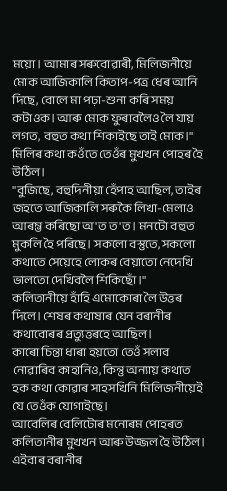ময়ো। আমাৰ সৰুবোৱাৰী, মিলিজনীয়ে মোক আজিকালি কিতাপ-পত্ৰ ধেৰ আনি দিছে, বোলে মা পঢ়া-শুনা কৰি সময় কটাওক। আৰু মোক ফুৰাবলৈও লৈ যায় লগত, বহুত কথা শিকাইছে তাই মোক।"
মিলিৰ কথা কওঁতে তেওঁৰ মুখখন পোহৰ হৈ উঠিল।
"বুজিছে, বহুদিনীয়া হেঁপাহ আছিল, তাইৰ জহতে আজিকালি সৰুকৈ লিখা-মেলাও আৰম্ভ কৰিছো অ'ত ত'ত। মনটো বহুত মুকলি হৈ পৰিছে। সকলো বস্তুতে, সকলো কথাতে সেয়েহে লোকৰ বেয়াতো নেদেখি ভালতো দেখিবলৈ শিকিছোঁ।"
কলিতানীয়ে হাঁহি এমোকোৰা লৈ উত্তৰ দিলে। শেষৰ কথাষাৰ যেন বৰানীৰ কথাবোৰৰ প্ৰত্যুত্তৰহে আছিল।
কাৰো চিন্তা ধাৰা হয়তো তেওঁ সলাব নোৱাৰিব কাহানিও, কিন্তু অন্যায় কথাত হক কথা কোৱাৰ সাহসখিনি মিলিজনীয়েই যে তেওঁক যোগাইছে।
আবেলিৰ বেলিটোৰ মনোৰম পোহৰত কলিতানীৰ মুখখন আৰু উজ্জল হৈ উঠিল। এইবাৰ বৰানীৰ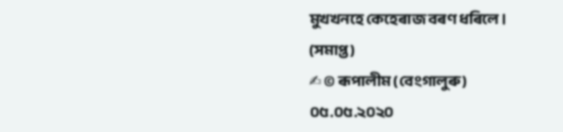মুখখনহে কেহেৰাজ বৰণ ধৰিলে।
(সমাপ্ত)
✍ © ৰূপালীম (বেংগালুৰু)
০৫.০৫.২০২০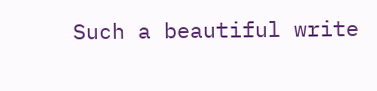Such a beautiful write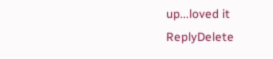up...loved it
ReplyDelete